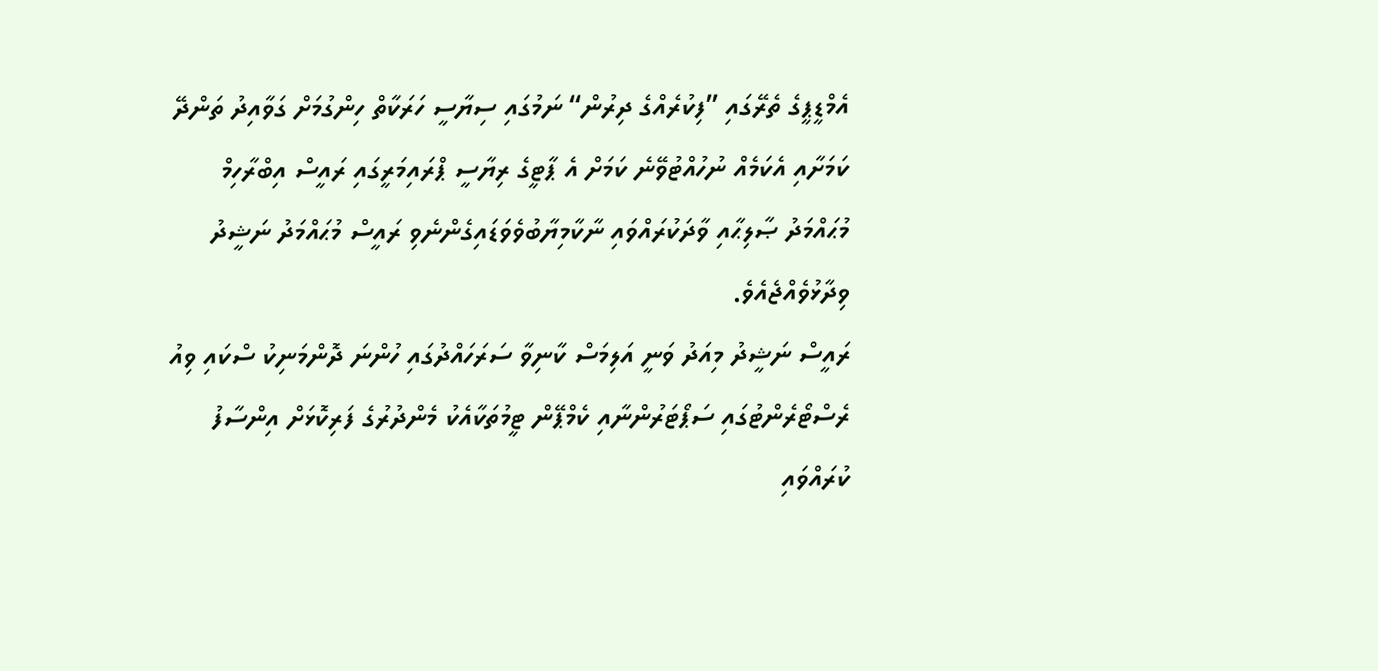އެމްޑީޕީގެ ތެރޭގައި ”ފިކުރެއްގެ ދިރުން“ ނަމުގައި ސިޔާސީ ހަރަކާތް ހިންގުމަށް ގަވާއިދު ތަންދޭ ކަމަށާއި އެކަމެއް ނުހުއްޓުވޭނެ ކަމަށް އެ ޕާޓީގެ ރިޔާސީ ޕްރައިމަރީގައި ރައީސް އިބްރާހިމް މުޙައްމަދު ޞާލިޙާއި ވާދަކުރައްވައި ނާކާމިޔާބުވެވަޑައިގެންނެވި ރައީސް މުޙައްމަދު ނަޝީދު ވިދާޅުވެއްޖެއެވެ.
ރައީސް ނަޝީދު މިއަދު ވަނީ އަލިމަސް ކާނިވާ ސަރަހައްދުގައި ހުންނަ ދޮންމަނިކު ސްކައި ވިއު ރެސްޓޯރެންޓުގައި ސަޕޯޓަރުންނާއި ކެމްޕޭން ޓީމުތަކާއެކު މެންދުރުގެ ފަރިކޮޅަށް އިންސާފު ކުރައްވައި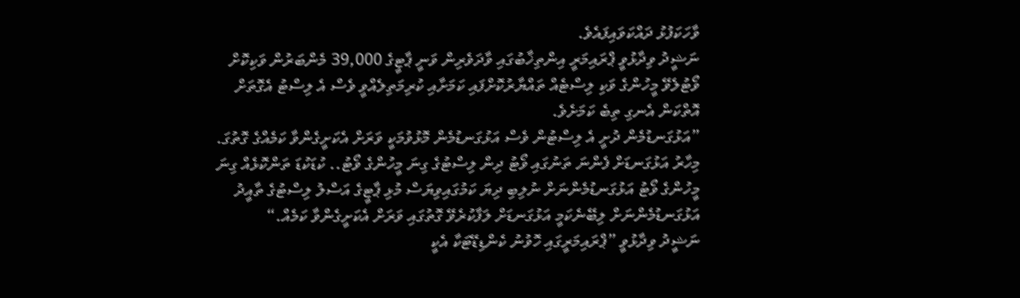ވާހަކަފުޅު ދައްކަވައިފައެވެ.
ނަޝީދު ވިދާޅުވީ ޕްރައިމަރީ އިންތިޚާބުގައި ވާދަވެރިން ވަނީ ޕާޓީގެ 39,000 މެންބަރުން ވަކިކޮށް ވޯޓުލެވޭ މީހުންގެ ވަކި ލިސްޓެއް ތައްޔާރުކޮށްފައި ކަމަށާއި ކުރިމަތިލެއްވީ ވެސް އެ ލިސްޓު އެގޮތަށް އޮތްކަން އެނގި ތިބެ ކަމަށެވެ.
”އަޅުގަނޑުމެން ދުށީ އެ ލިސްޓުން ވެސް އަޅުގަނޑުމެން މޮޅުވުމަކީ ވަރަށް އެކަށީގެންވާ ކަމެއްގެ ގޮތުގަ. މިހާރު އަޅުގަނޑަށް ފެންނަ ތަނުގައި ވޯޓު ދިން ލިސްޓުގެ ގިނަ މީހުންގެ ވޯޓު.. ކުޑަކުޑަ ތަންކޮޅެއް ގިނަ މީހުންގެ ވޯޓު އަޅުގަނޑުމެންނަށް ނުލިބި ދިޔަ ކަމުގައިވިޔަސް މުޅި ޕާޓީގެ އަސްލު ލިސްޓުގެ ތާއީދު އަޅުގަނޑުމެންނަށް ލިބޭނެކަމީ އަޅުގަނޑަށް ލަފާކުރެވޭ ގޮތުގައި ވަރަށް އެކަށީގެންވާ ކަމެއް.“
ނަޝީދު ވިދާޅުވީ ”ޕްރައިމަރީގައި ހޮވުނު ކެންޑިޑޭޓަކާ އެކީ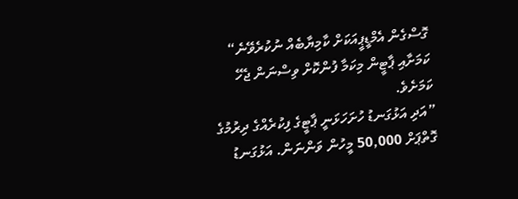ގޮސްގެން އެމްޑީޕީއަކަށް ކާމިޔާބެއް ނުކުރެވޭނެ“ ކަމަށާއި ޕާޓީން މިކަމާ ފުންކޮށް ވިސްނަން ޖެހޭ ކަމަށެވެ.
”އަދި އަޅުގަނޑު ހުށަހަޅަނީ ޕާޓީގެ ފިކުރެއްގެ ދިރުމުގެ ގޮތްޕަށް 50,000 މީހުން ވަންނަން. އަޅުގަނޑު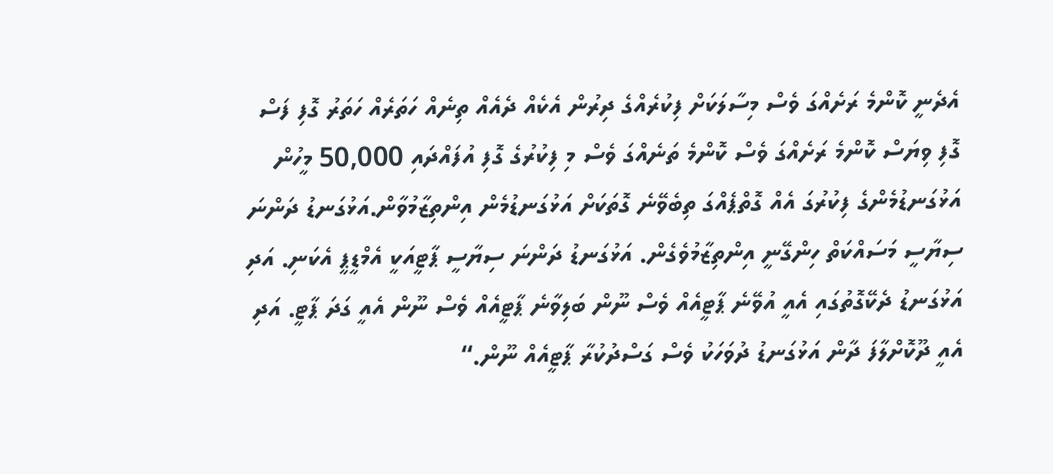އެދެނީ ކޮންމެ ރަށެއްގަ ވެސް މިސާލަކަށް ފިކުރެއްގެ ދިރުން އެކެއް ދެއެއް ތިނެއް ހަތަރެއް ހަތަރު ގޮފި ފަސް ގޮފި ވިޔަސް ކޮންމެ ރަށެއްގަ ވެސް ކޮންމެ ތަނެއްގަ ވެސް މި ފިކުރުގެ ގޮފި އުފައްދައި 50,000 މީހުން އަޅުގަނޑުމެންގެ ފިކުރުގަ އެއް ގޮތްޕެއްގަ ތިބެވޭނެ ގޮތަކަށް އަޅުގަނޑުމެން އިންތިޒާމުވާން.އަޅުގަނޑު ދަންނަ ސިޔާސީ މަސައްކަތް ހިންގޭނީ އިންތިޒާމުވެގެން. އަޅުގަނޑު ދަންނަ ސިޔާސީ ޕާޓީއަކީ އެމްޑީޕީ އެކަނި. އަދި އަޅުގަނޑު ދެކޭގޮތުގައި އެއީ އުވޭނެ ޕާޓީއެއް ވެސް ނޫން ބަލިވާނެ ޕާޓީއެއް ވެސް ނޫން އެއީ ގަދަ ޕާޓީ. އަދި އެއީ ދޫކޮށްލާފަ ދާން އަޅުގަނޑު ދުވަހަކު ވެސް ގަސްދުކުރާ ޕާޓީއެއް ނޫން.“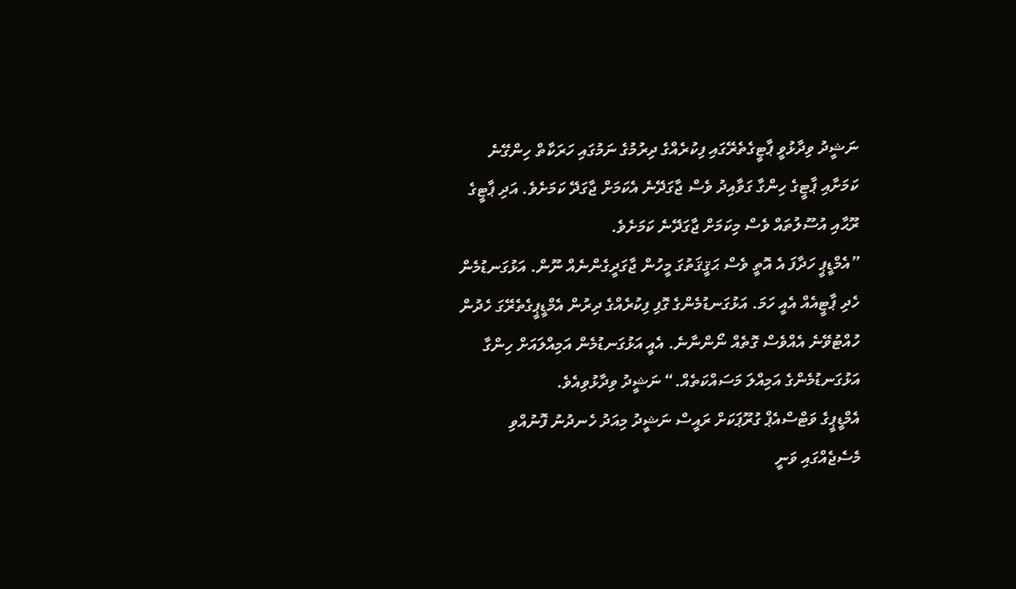ނަޝީދު ވިދާޅުވީ ޕާޓީގެތެރޭގައި ފިކުރެއްގެ ދިރުމުގެ ނަމުގައި ހަރަކާތް ހިންގޭނެ ކަމަށާއި ޕާޓީގެ ހިންގާ ގަވާއިދު ވެސް ޖާގަދޭނެ އެކަމަށް ޖާގަދޭ ކަމަށެވެ. އަދި ޕާޓީގެ ރޫޙާއި އުސޫލުތައް ވެސް މިކަމަށް ޖާގަދޭނެ ކަމަށެވެ.
”އެމްޑީޕީ ހަދާފަ އެ އޮތީ ވެސް ޙަޤީޤަތުގަ މީހުން ޖާގަދީގެންނެއް ނޫން. އަޅުގަނޑުމެން ހެދި ޕާޓީއެއް އެއީ ހަމަ. އަޅުގަނޑުމެންގެ ގޮފި ފިކުރެއްގެ ދިރުން އެމްޑީޕީގެތެރޭގަ ހެދުން ހުއްޓުވޭނެ އެއްވެސް ގޮތެއް ނޯންނާނެ. އެއީ އަޅުގަނޑުމެން އަމިއްލައަށް ހިންގާ އަޅުގަނޑުމެންގެ އަމިއްލަ މަސައްކަތެއް.“ ނަޝީދު ވިދާޅުވިއެވެ.
އެމްޑީޕީގެ ވަޓްސްއެޕް ގުރޫޕަކަށް ރައީސް ނަޝީދު މިއަދު ހެނދުނު ފޮނުއްވި މެސެޖެއްގައި ވަނީ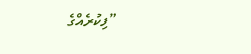”ފިކުރެއްގެ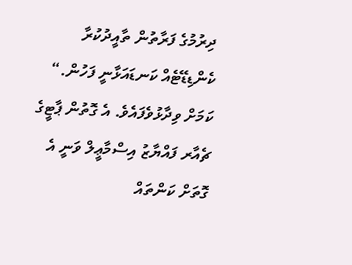ދިރުމުގެ ފަރާތުން ތާއީދުކުރާ ކެންޑިޑޭޓެއް ކަނޑައަޅާނީ ފަހުން.“ ކަމަށް ވިދާޅުވެފައެވެ. އެ ގޮތުން ޕާޓީގެ ޗެއާރ ފައްޔާޒު އިސްމާޢީލް ވަނީ އެ ގޮތަށް ކަންތައް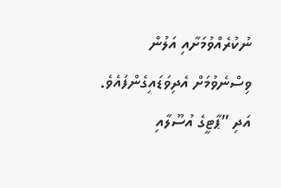ނުކުރެއްވުމަށާއި އަލުން ވިސްނެވުމަށް އެދިވަޑައިގެންފައެވެ. އަދި ”ޕާޓީގެ އުސޫލާއި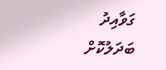ގަވާއިދު ބަދަލުކޮށް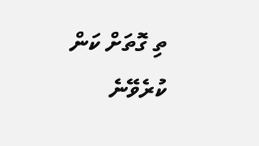ތި ގޮތަށް ކަން ކުރެވޭނެ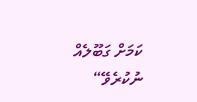ކަމަށް ގަބޫލެއް ނުކުރެވޭ“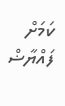ކަމަށް ފައްޔާޟް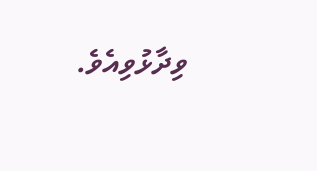ވިދާޅުވިއެވެ.